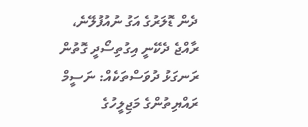ދެން ޑޮލަރުގެ އަގު ނުއުފުލޭނެ، ރާއްޖެ ދެކޭނީ އިގުތިސޯދީ ގޮތުން ރަނގަޅު ދުވަސްތަކެއް: ނަސީމް
ރައްޔިތުންގެ މަޖިލީހުގެ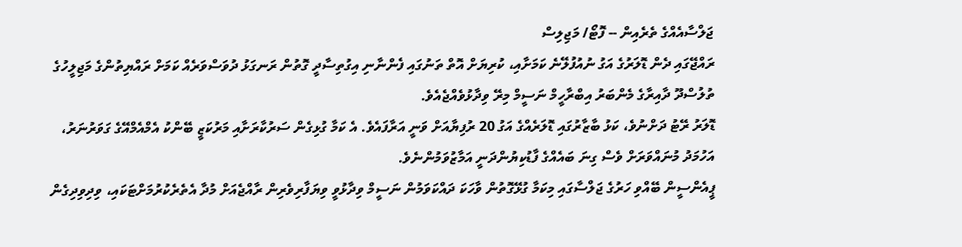ޖަލްސާއެއްގެ ތެރެއިން -- ފޮޓޯ/ މަޖިލިސް
ރައްޖޭގައި ދެން ޑޮލަރުގެ އަގު ނުއުފުލޭނެ ކަމަށާއި، ކުރިޔަށް އޮތް ތަނުގައި ފެންނާނި އިގުތިސާދީ ގޮތުން ރަނގަޅު ދުވަސްވަރެއް ކަމަށް ރައްޔިތުންގެ މަޖިލީހުގެ ތުލުސްދޫ ދާއިރާގެ މެންބަރު އިބްރާހީމް ނަސީމް މިރޭ ވިދާޅުވެއްޖެއެވެ.
ޑޮލަރު ރޭޓު ދަށްނުވެ، ކަޅު ބާޒާރުގައި ޑޮލަރެއްގެ އަގު 20 ރުފިޔާއަށް ވަނީ އަރާފައެވެ. އެ ކަމާ ގުޅިގެން ސަރުކާރަށާއި މަރުކަޒީ ބޭންކު އެމްއެމްއޭގެ ގަވަރުނަރު، އަހުމަދު މުނައްވަރަށް ވެސް ގިނަ ބައެއްގެ ފާޑުކިޔުންދަނީ އަމާޒުވަމުންނެވެ.
ޕީއެންސީން ބޭއްވި ހަރުގެ ޖަލްސާގައި މިކަމާ ގުޅޭގޮތުން ވާހަކަ ދައްކަވަމުން ނަސީމް ވިދާޅުވީ ވިޔަފާރިވެރިން ރާއްޖެއަށް މުދާ އެތެރެކުރުމަށްޓަކައި، ވިދިވިދިގެން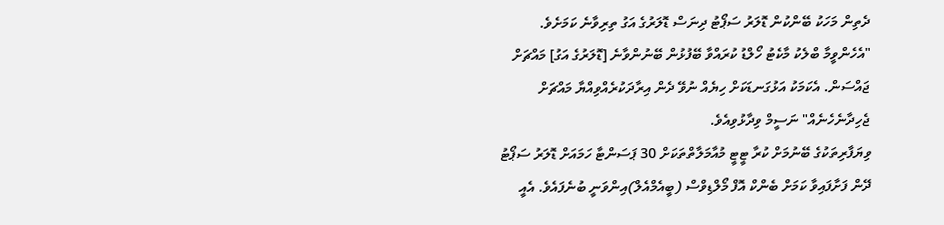ދެތިން މަހަކު ބޭންކުން ޑޮލަރު ސަޕޯޓު ދިނަސް ޑޮލަރުގެ އަގު ތިރިވާނެ ކަމަށެވެ.
"އެހެންވީމާ ބްލެކު މާކެޓު ހޯލްޑު ކުރައްވާ ބޭފުޅުން ބޭނުންވާނެ [ޑޮލަރުގެ އަގު] މައްޗަށް ޖައްސަން. އެކަމަކު އަޅުގަނޑަކަށް ހިޔެއް ނުވޭ ދެން އިރާދަކުރެއްވިއްޔާ މައްޗަށް ޖެހިދާނެހެނެއް" ނަސީމް ވިދާޅުވިއެވެ.
ވިޔަފާރިތަކުގެ ބޭނުމަށް ކުރާ ޓީޓީ މުއާމަލާތްތަކަށް 30 ޕަސަންޓާ ހަމައަށް ޑޮލަރު ސަޕޯޓު ދޭން ފަށާފައިވާ ކަމަށް ބެންކް އޮފް މޯލްޑިވްސް (ބީއެމްއެލް)އިންވަނީ ބުނެފައެވެ. އެއީ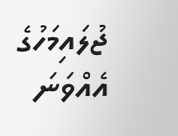ޖުލައިމަހުގެ އެއްވަނަ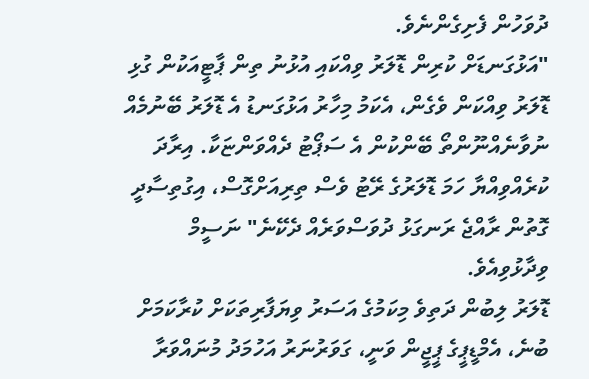ދުވަހުން ފެށިގެންނެވެ.
"އަޅުގަނޑަށް ކުރިން ޑޮލަރު ވިއްކައި އުޅުނު ތިން ޕާޓީއަކުން ގުޅި ޑޮލަރު ވިއްކަން ވެގެން، އެކަމު މިހާރު އަޅުގަނޑު އެ ޑޮލަރު ބޭނުމެއް ނުވާނެއްނޫންތޯ ބޭންކުން އެ ސަޕޯޓު ދެއްވަންޏަކާ. އިރާދަ ކުރެއްވިއްޔާ ހަމަ ޑޮލަރުގެ ރޭޓު ވެސް ތިރިއަށްގޮސް، އިގުތިސާދީ ގޮތުން ރާއްޖެ ރަނގަޅު ދުވަސްވަރެއް ދެކޭނެ" ނަސީމް ވިދާޅުވިއެވެ.
ޑޮލަރު ލިބުން ދަތިވެ މިކަމުގެ އަސަރު ވިޔަފާރިތަކަށް ކުރާކަމަށް ބުނެ، އެމްޑީޕީގެ ޕީޖީން ވަނީ، ގަވަރުނަރު އަހުމަދު މުނައްވަރާ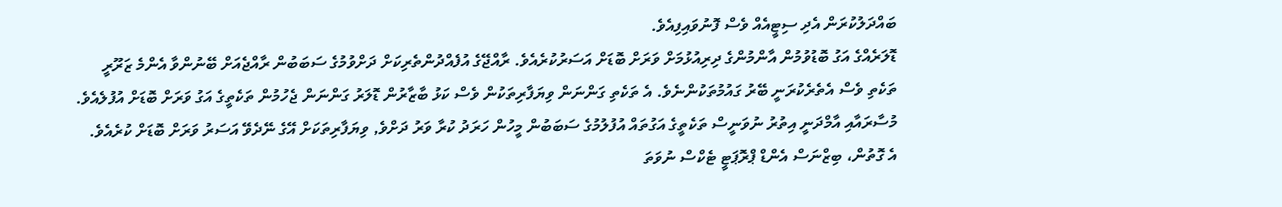ބައްދަލުކުރަން އެދި ސިޓީއެއް ވެސް ފޮނުވައިފިއެވެ.
ޑޮލަރެއްގެ އަގު ބޮޑުވުމުން އާންމުންގެ ދިރިއުޅުމަށް ވަރަށް ބޮޑަށް އަސަރުކުރެއެވެ. ރާއްޖޭގެ އުފެއްދުންތެރިކަށް ދަށްވުމުގެ ސަބަބުން ރާއްޖެއަށް ބޭނުންވާ އެންމެ ޒަރޫރީ ތަކެތި ވެސް އެތެރެކުރަނީ ބޭރު ގައުމުތަކުންނެވެ. އެ ތަކެތި ގަންނަން ވިޔަފާރިތަކުން ވެސް ކަޅު ބާޒާރުން ޑޮލަރު ގަންނަން ޖެހުމުން ތަކެތީގެ އަގު ވަރަށް ބޮޑަށް އުފުލެއެވެ.
މުސާރައާއި އާމްދަނީ އިތުރު ނުވަނީސް ތަކެތީގެ އަގުތައް އުފުލުމުގެ ސަބަބުން މީހުން ހަރަދު ކުރާ ވަރު ދަށްވެ, ވިޔަފާރިތަކަށް އޭގެ ނޭދެވޭ އަސަރު ވަރަށް ބޮޑަށް ކުރެއެވެ.
އެ ގޮތުން، ބިޒްނަސް އެންޑް ޕްރޮޕަޓީ ޓެކްސް ނުވަތަ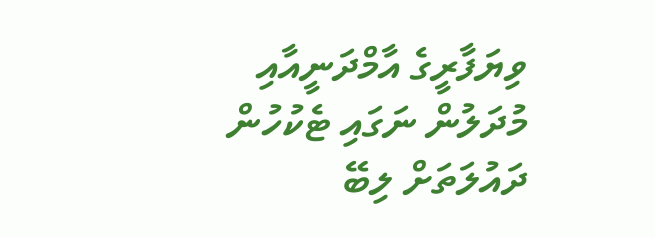ވިޔަފާރީގެ އާމްދަނީއާއި މުދަލުން ނަގައި ޓެކުހުން ދައުލަތަށް ލިބޭ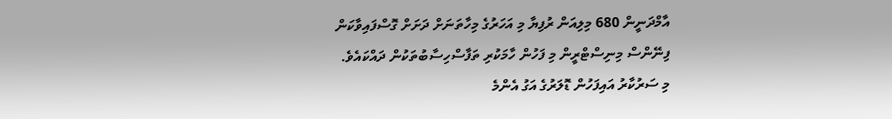އާމްދަނީން 680 މިލިއަން ރުފިޔާ މި އަހަރުގެ މިހާތަނަށް ދަށަށް ގޮސްފައިވާކަން ފިނޭންސް މިނިސްޓްރީން މި ފަހުން ހާމަކުރި ތަފާސްހިސާބުތަކުން ދައްކައެވެ.
މި ސަރުކާރު އައިފަހުން ޑޮލަރުގެ އަގު އެންމެ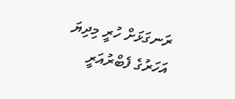ރަނގަޅަށް ހުރީ މިދިޔަ އަހަރުގެ ފެބްރުއަރީ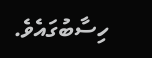ހިސާބުގައެވެ.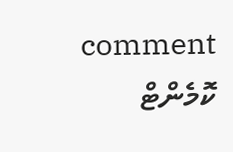comment ކޮމެންޓް